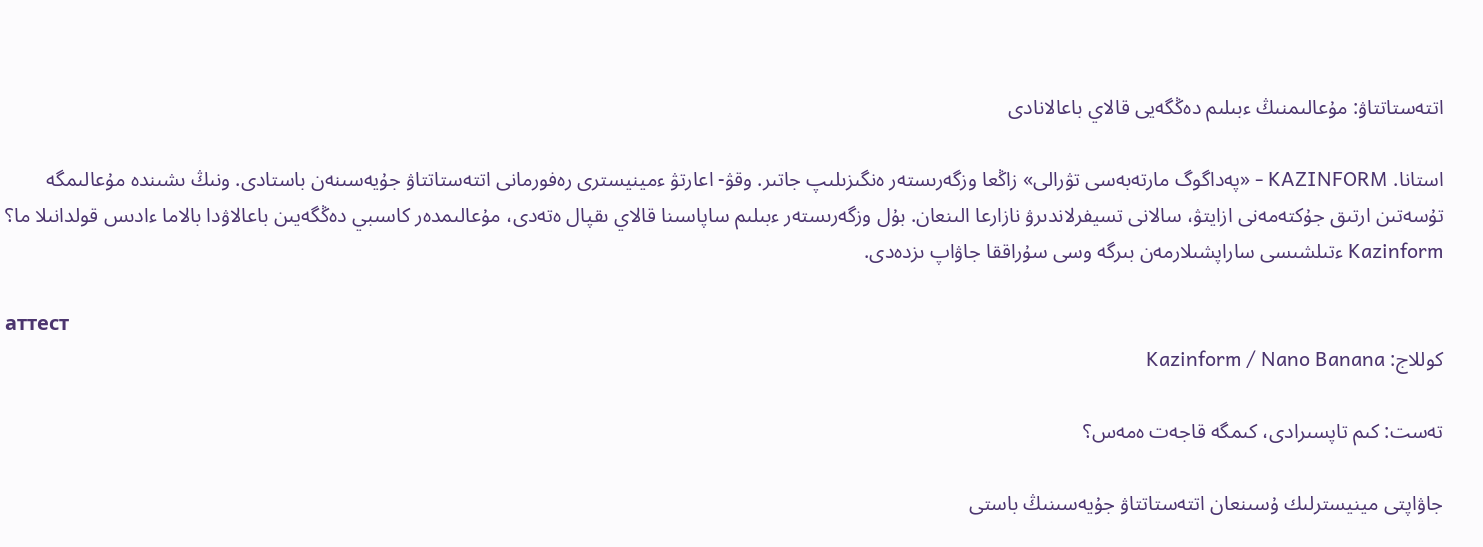اتتەستاتتاۋ: مۇعالىمنىڭ ءبىلىم دەڭگەيى قالاي باعالانادى

استانا. KAZINFORM - «پەداگوگ مارتەبەسى تۋرالى» زاڭعا وزگەرىستەر ەنگىزىلىپ جاتىر. وقۋ- اعارتۋ ءمينيسترى رەفورمانى اتتەستاتتاۋ جۇيەسىنەن باستادى. ونىڭ ىشىندە مۇعالىمگە تۇسەتىن ارتىق جۇكتەمەنى ازايتۋ، سالانى تسيفرلاندىرۋ نازارعا الىنعان. بۇل وزگەرىستەر ءبىلىم ساپاسىنا قالاي ىقپال ەتەدى، مۇعالىمدەر كاسىبي دەڭگەيىن باعالاۋدا بالاما ءادىس قولدانىلا ما؟ Kazinform ءتىلشىسى ساراپشىلارمەن بىرگە وسى سۇراققا جاۋاپ ىزدەدى.

аттест
كوللاج: Kazinform / Nano Banana

تەست: كىم تاپسىرادى، كىمگە قاجەت ەمەس؟

جاۋاپتى مينيسترلىك ۇسىنعان اتتەستاتتاۋ جۇيەسىنىڭ باستى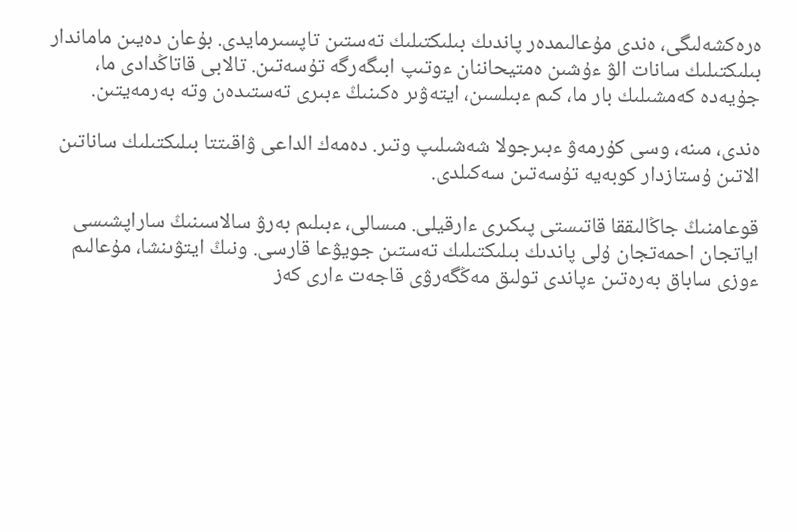ەرەكشەلىگى، ەندى مۇعالىمدەر پاندىك بىلىكتىلىك تەستىن تاپسىرمايدى. بۇعان دەيىن ماماندار بىلىكتىلىك سانات الۋ ءۇشىن ەمتيحاننان ءوتىپ ابىگەرگە تۇسەتىن. تالابى قاتاڭدادى ما، جۇيەدە كەمشىلىك بار ما، كىم ءبىلسىن، ايتەۋىر ەكىنىڭ ءبىرى تەستىدەن وتە بەرمەيتىن.

ەندى، مىنە، وسى كۇرمەۋ ءبىرجولا شەشىلىپ وتىر. دەمەك الداعى ۋاقىتتا بىلىكتىلىك ساناتىن الاتىن ۇستازدار كوبەيە تۇسەتىن سەكىلدى.

قوعامنىڭ جاڭالىققا قاتىستى پىكىرى ءارقيلى. مىسالى، ءبىلىم بەرۋ سالاسىنىڭ ساراپشىسى اياتجان احمەتجان ۇلى پاندىك بىلىكتىلىك تەستىن جويۋعا قارسى. ونىڭ ايتۋىنشا، مۇعالىم ءوزى ساباق بەرەتىن ءپاندى تولىق مەڭگەرۋى قاجەت ءارى كەز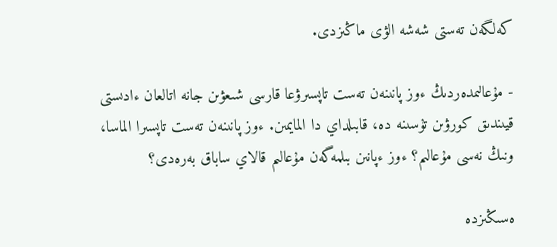كەلگەن تەستى شەشە الۋى ماڭىزدى.

- مۇعالىمدەردىڭ ءوز پانىنەن تەست تاپسىرۋعا قارسى شىعۋىن جانە اتالعان ءادىستى قيىندىق كورۋىن تۇسىنە دە، قابىلداي دا المايمىن. ءوز پانىنەن تەست تاپسىرا الماسا، ونىڭ نەسى مۇعالىم؟ ءوز ءپانىن بىلمەگەن مۇعالىم قالاي ساباق بەرەدى؟

ەسىڭىزدە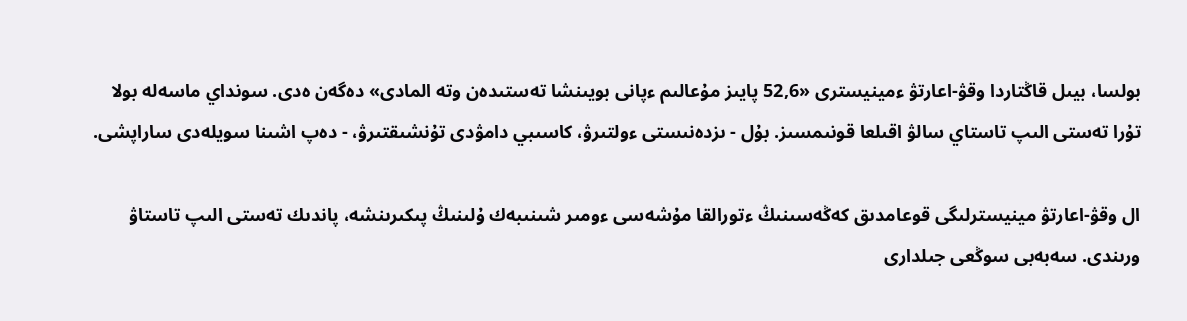بولسا، بيىل قاڭتاردا وقۋ-اعارتۋ ءمينيسترى «52,6 پايىز مۇعالىم ءپانى بويىنشا تەستىدەن وتە المادى» دەگەن ەدى. سونداي ماسەلە بولا تۇرا تەستى الىپ تاستاي سالۋ اقىلعا قونىمسىز. بۇل - ىزدەنىستى ءولتىرۋ، كاسىبي دامۋدى تۇنشىقتىرۋ، - دەپ اشىنا سويلەدى ساراپشى.

ال وقۋ-اعارتۋ مينيسترلىگى قوعامدىق كەڭەسىنىڭ ءتورالقا مۇشەسى ءومىر شىنىبەك ۇلىنىڭ پىكىرىنشە، پاندىك تەستى الىپ تاستاۋ ورىندى. سەبەبى سوڭعى جىلدارى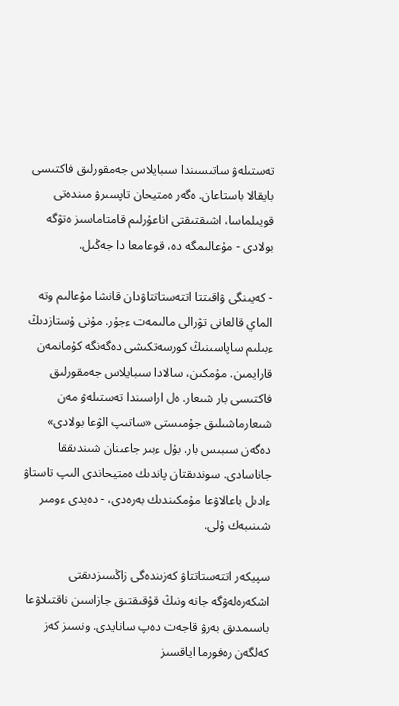تەستىلەۋ ساتىسىندا سىبايلاس جەمقورلىق فاكتىسى بايقالا باستاعان. ەگەر ەمتيحان تاپسىرۋ مىندەتى قويىلماسا، اشىقتىقتى اناعۇرلىم قامتاماسىز ەتۋگە بولادى - مۇعالىمگە دە، قوعامعا دا جەڭىل.

- كەيىنگى ۋاقىتتا اتتەستاتتاۋدان قانشا مۇعالىم وتە الماي قالعانى تۋرالى مالىمەت ءجۇر. مۇنى ۇستازدىڭ ءبىلىم ساپاسىنىڭ كورسەتكىشى دەگەنگە كۇمانمەن قارايمىن. مۇمكىن، سالادا سىبايلاس جەمقورلىق فاكتىسى بار شىعار. ەل اراسىندا تەستىلەۋ مەن شىعارماشىلىق جۇمىستى «ساتىپ الۋعا بولادى» دەگەن سىبىس بار. بۇل ءبىر جاعىنان شىندىققا جاناسادى. سوندىقتان پاندىك ەمتيحاندى الىپ تاستاۋ ءادىل باعالاۋعا مۇمكىندىك بەرەدى، - دەيدى ءومىر شىنىبەك ۇلى.

سپيكەر اتتەستاتتاۋ كەزىندەگى زاڭسىزدىقتى اشكەرەلەۋگە جانە ونىڭ قۇقىقتىق جازاسىن ناقتىلاۋعا باسىمدىق بەرۋ قاجەت دەپ سانايدى. ونسىز كەز كەلگەن رەفورما اياقسىز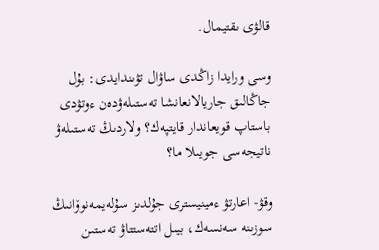قالۋى ىقتيمال.

وسى ورايدا زاڭدى ساۋال تۋىندايدى: بۇل جاڭالىق جاريالانعانشا تەستىلەۋدەن ءوتۋدى باستاپ قويعاندار قايتپەك؟ ولاردىڭ تەستىلەۋ ناتيجەسى جويىلا ما؟

وقۋ- اعارتۋ ءمينيسترى جۇلدىز سۇلەيمەنوۆانىڭ سوزىنە سەنسەك، بيىل اتتەستتاۋ تەستىن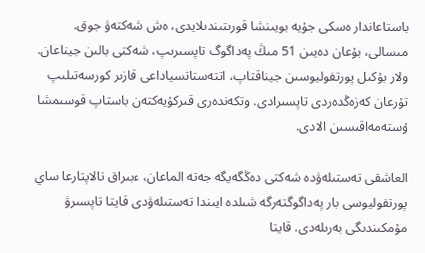باستاعاندار ەسكى جۇيە بويىنشا قورىتىندىلايدى، ەش شەكتەۋ جوق. مىسالى، بۇعان دەيىن 51 مىڭ پەداگوگ تاپسىرىپ، شەكتى بالىن جيناعان. ولار بۇكىل پورتفوليوسىن جيناقتاپ، اتتەستاتسياداعى قازىر كورسەتىلىپ تۇرعان كەزەڭدەردى تاپسىرادى. وتكەندەرى قىركۇيەكتەن باستاپ قوسىمشا ۇستەمەاقىسىن الادى.

العاشقى تەستىلەۋدە شەكتى دەڭگەيگە جەتە الماعان، ءبىراق تالاپتارعا ساي پورتفوليوسى بار پەداگوگتەرگە شىلدە ايىندا تەستىلەۋدى قايتا تاپسىرۋ مۇمكىندىگى بەرىلەدى. قايتا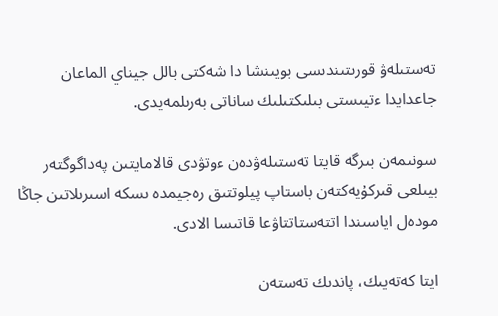تەستىلەۋ قورىتىندىسى بويىنشا دا شەكتى بالل جيناي الماعان جاعدايدا ءتيىستى بىلىكتىلىك ساناتى بەرىلمەيدى.

سونىمەن بىرگە قايتا تەستىلەۋدەن ءوتۋدى قالامايتىن پەداگوگتەر بيىلعى قىركۇيەكتەن باستاپ پيلوتتىق رەجيمدە ىسكە اسىرىلاتىن جاڭا مودەل اياسىندا اتتەستاتتاۋعا قاتىسا الادى.

ايتا كەتەيىك، پاندىك تەستەن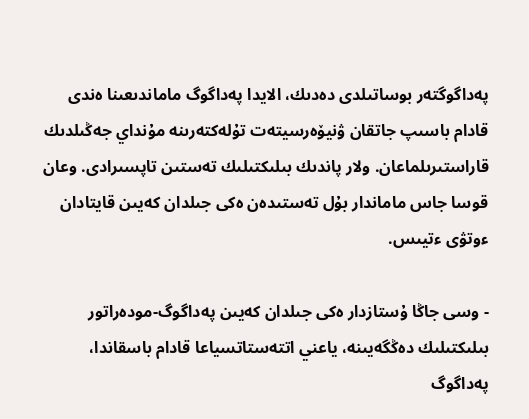پەداگوگتەر بوساتىلدى دەدىك، الايدا پەداگوگ ماماندىعىنا ەندى قادام باسىپ جاتقان ۋنيۆەرسيتەت تۇلەكتەرىنە مۇنداي جەڭىلدىك قاراستىرىلماعان. ولار پاندىك بىلىكتىلىك تەستىن تاپسىرادى. وعان قوسا جاس ماماندار بۇل تەستىدەن ەكى جىلدان كەيىن قايتادان ءوتۋى ءتيىس.

- وسى جاڭا ۇستازدار ەكى جىلدان كەيىن پەداگوگ-مودەراتور بىلىكتىلىك دەڭگەيىنە، ياعني اتتەستاتسياعا قادام باسقاندا، پەداگوگ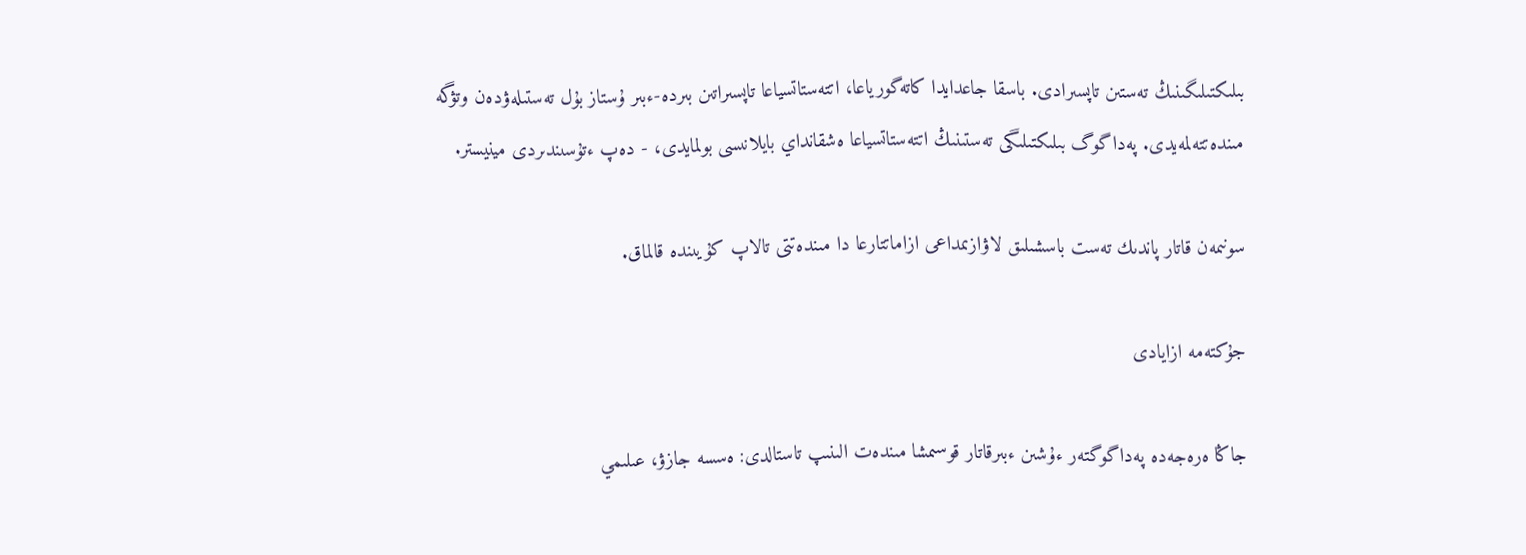بىلىكتىلىگىنىڭ تەستىن تاپسىرادى. باسقا جاعدايدا كاتەگورياعا، اتتەستاتسياعا تاپسىراتىن بىردە-ءبىر ۇستاز بۇل تەستىلەۋدەن وتۋگە مىندەتتەلمەيدى. پەداگوگ بىلىكتىلىگى تەستىنىڭ اتتەستاتسياعا ەشقانداي بايلانىسى بولمايدى، - دەپ ءتۇسىندىردى مينيستر.

سونىمەن قاتار پاندىك تەست باسشىلىق لاۋازىمداعى ازاماتتارعا دا مىندەتتى تالاپ كۇيىندە قالماق.

جۇكتەمە ازايادى

جاڭا ەرەجەدە پەداگوگتەر ءۇشىن ءبىرقاتار قوسىمشا مىندەت الىنىپ تاستالدى: ەسسە جازۋ، عىلىمي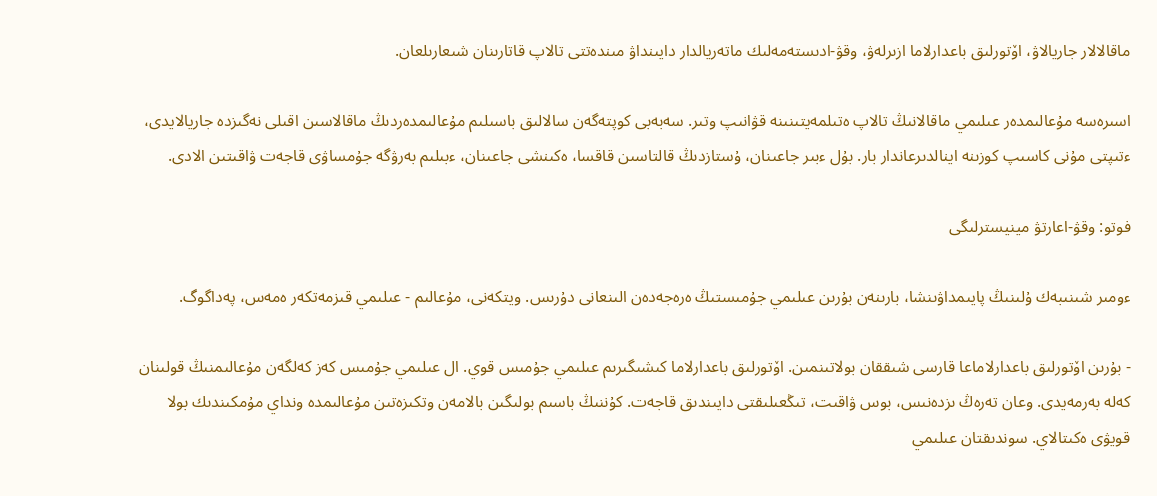ماقالالار جاريالاۋ، اۆتورلىق باعدارلاما ازىرلەۋ، وقۋ-ادىستەمەلىك ماتەريالدار دايىنداۋ مىندەتتى تالاپ قاتارىنان شىعارىلعان.

اسىرەسە مۇعالىمدەر عىلىمي ماقالانىڭ تالاپ ەتىلمەيتىنىنە قۋانىپ وتىر. سەبەبى كوپتەگەن سالالىق باسىلىم مۇعالىمدەردىڭ ماقالاسىن اقىلى نەگىزدە جاريالايدى، ءتىپتى مۇنى كاسىپ كوزىنە اينالدىرعاندار بار. بۇل ءبىر جاعىنان، ۇستازدىڭ قالتاسىن قاقسا، ەكىنشى جاعىنان، ءبىلىم بەرۋگە جۇمساۋى قاجەت ۋاقىتىن الادى.

فوتو: وقۋ-اعارتۋ مينيسترلىگى

ءومىر شىنىبەك ۇلىنىڭ پايىمداۋىنشا، بارىنەن بۇرىن عىلىمي جۇمىستىڭ ەرەجەدەن الىنعانى دۇرىس. ويتكەنى، مۇعالىم - عىلىمي قىزمەتكەر ەمەس، پەداگوگ.

- بۇرىن اۆتورلىق باعدارلاماعا قارسى شىققان بولاتىنمىن. اۆتورلىق باعدارلاما كىشىگىرىم عىلىمي جۇمىس قوي. ال عىلىمي جۇمىس كەز كەلگەن مۇعالىمنىڭ قولىنان كەلە بەرمەيدى. وعان تەرەڭ ىزدەنىس، بوس ۋاقىت، تىڭعىلىقتى دايىندىق قاجەت. كۇننىڭ باسىم بولىگىن بالامەن وتكىزەتىن مۇعالىمدە ونداي مۇمكىندىك بولا قويۋى ەكىتالاي. سوندىقتان عىلىمي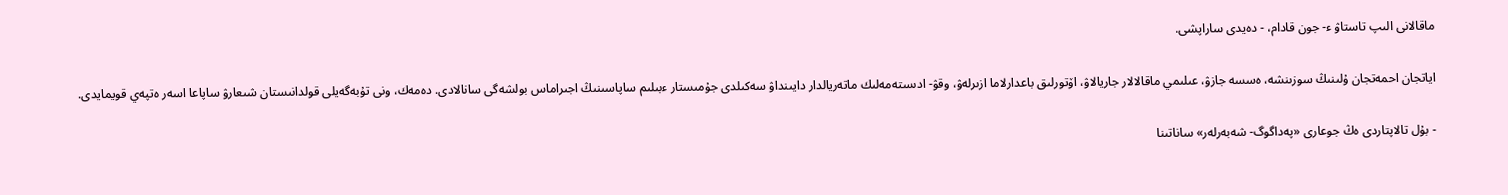ماقالانى الىپ تاستاۋ ء- جون قادام، - دەيدى ساراپشى.

اياتجان احمەتجان ۇلىنىڭ سوزىنشە، ەسسە جازۋ، عىلىمي ماقالالار جاريالاۋ، اۆتورلىق باعدارلاما ازىرلەۋ، وقۋ- ادىستەمەلىك ماتەريالدار دايىنداۋ سەكىلدى جۇمىستار ءبىلىم ساپاسىنىڭ اجىراماس بولشەگى سانالادى. دەمەك، ونى تۇبەگەيلى قولدانىستان شىعارۋ ساپاعا اسەر ەتپەي قويمايدى.

- بۇل تالاپتاردى ەڭ جوعارى «پەداگوگ- شەبەرلەر» ساناتىنا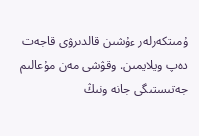ۇمىتكەرلەر ءۇشىن قالدىرۋى قاجەت دەپ ويلايمىن. وقۋشى مەن مۇعالىم جەتىستىگى جانە ونىڭ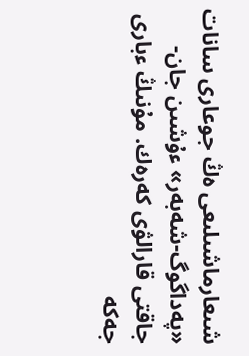شىعارماشىلىعى ەڭ جوعارى سانات «پەداگوگ-شەبەر» ءۇشىن جان-جاقتى قارالۋى كەرەك. مۇنىڭ ءبارى جەكە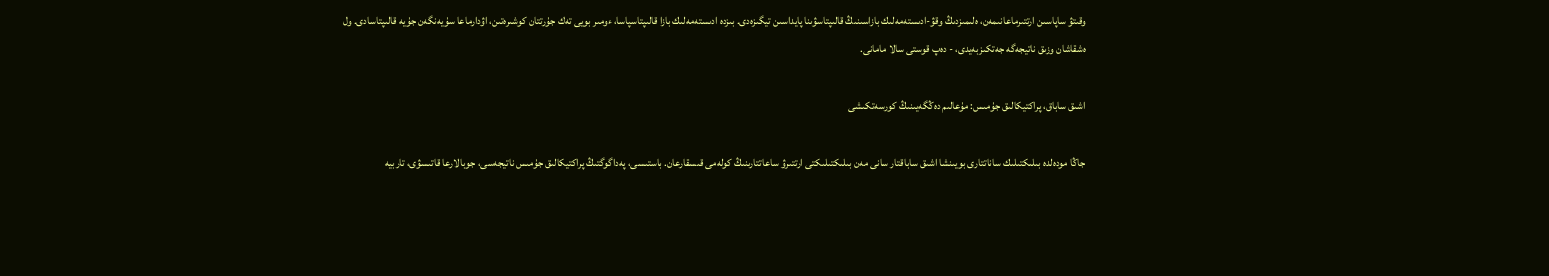وقىتۋ ساپاسىن ارتتىرماعانىمەن، ەلىمىزدىڭ وقۋ-ادىستەمەلىك بازاسىنىڭ قالىپتاسۋىنا پايداسىن تيگىزەدى. بىزدە ادىستەمەلىك بازا قالىپتاسپاسا، ءومىر بويى تەك جۇرتتان كوشىرەتىن، اۋدارماعا سۇيەنگەن جۇيە قالىپتاسادى. ول ەشقاشان وزىق ناتيجەگە جەتكىزبەيدى، - دەپ قوستى سالا مامانى.

اشىق ساباق، پراكتيكالىق جۇمىس: مۇعالىم دەڭگەيىنىڭ كورسەتكىشى

جاڭا مودەلدە بىلىكتىلىك ساناتتارى بويىنشا اشىق ساباقتار سانى مەن بىلىكتىلىكتى ارتتىرۋ ساعاتتارىنىڭ كولەمى قىسقارعان. باستىسى، پەداگوگتىڭ پراكتيكالىق جۇمىس ناتيجەسى، جوبالارعا قاتىسۋى، تاربيە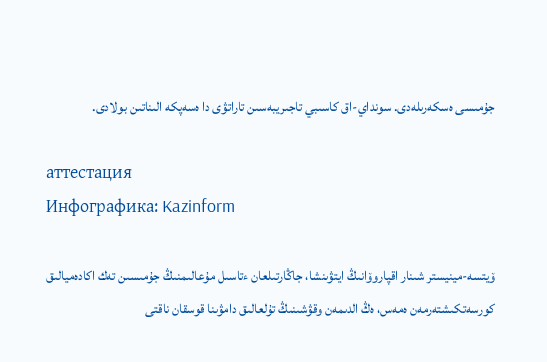جۇمىسى ەسكەرىلەدى. سونداي-اق كاسىبي تاجىريبەسىن تاراتۋى دا ەسەپكە الىناتىن بولادى.

аттестация
Инфографика: Kazinform

ۆيتسە-مينيستر شىنار اقپاروۆانىڭ ايتۋىنشا، جاڭارتىلعان ءتاسىل مۇعالىمنىڭ جۇمىسىن تەك اكادەميالىق كورسەتكىشتەرمەن ەمەس، ەڭ الدىمەن وقۋشىنىڭ تۇلعالىق دامۋىنا قوسقان ناقتى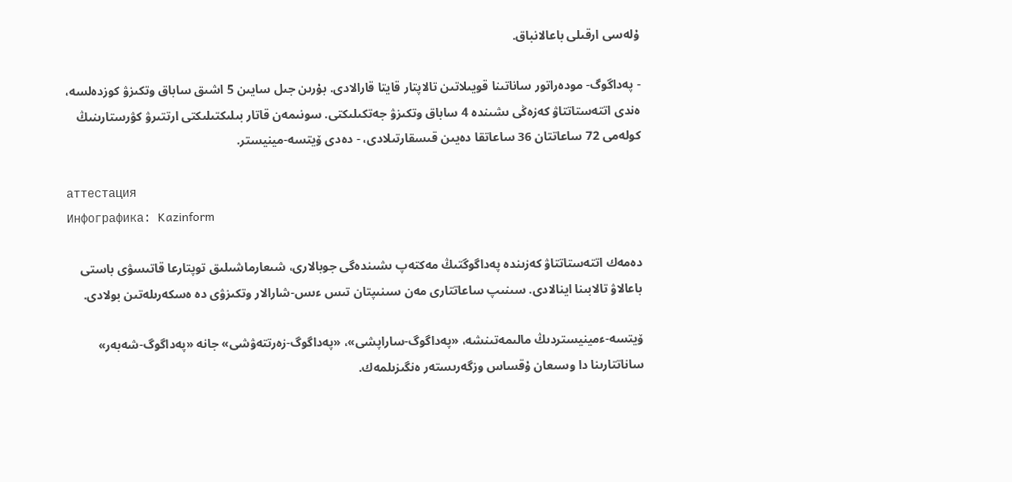ۇلەسى ارقىلى باعالانباق.

- پەداگوگ- مودەراتور ساناتىنا قويىلاتىن تالاپتار قايتا قارالادى. بۇرىن جىل سايىن 5 اشىق ساباق وتكىزۋ كوزدەلسە، ەندى اتتەستاتتاۋ كەزەڭى ىشىندە 4 ساباق وتكىزۋ جەتكىلىكتى. سونىمەن قاتار بىلىكتىلىكتى ارتتىرۋ كۋرستارىنىڭ كولەمى 72 ساعاتتان 36 ساعاتقا دەيىن قىسقارتىلادى، - دەدى ۆيتسە-مينيستر.

аттестация
Инфографика: Kazinform

دەمەك اتتەستاتتاۋ كەزىندە پەداگوگتىڭ مەكتەپ ىشىندەگى جوبالارى، شىعارماشىلىق توپتارعا قاتىسۋى باستى باعالاۋ تالابىنا اينالادى. سىنىپ ساعاتتارى مەن سىنىپتان تىس ءىس-شارالار وتكىزۋى دە ەسكەرىلەتىن بولادى.

ۆيتسە-ءمينيستردىڭ مالىمەتىنشە، «پەداگوگ-ساراپشى»، «پەداگوگ-زەرتتەۋشى» جانە «پەداگوگ-شەبەر» ساناتتارىنا دا وسىعان ۇقساس وزگەرىستەر ەنگىزىلمەك.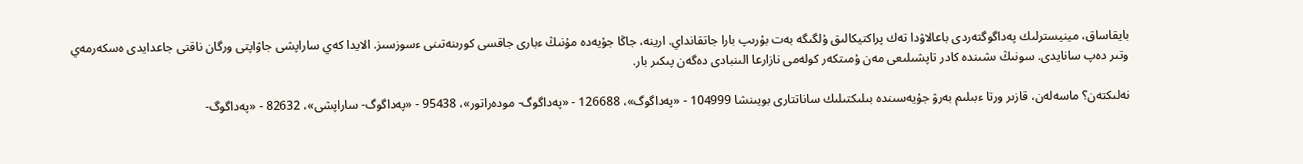بايقاساق، مينيسترلىك پەداگوگتەردى باعالاۋدا تەك پراكتيكالىق ۇلگىگە بەت بۇرىپ بارا جاتقانداي. ارينە، جاڭا جۇيەدە مۇنىڭ ءبارى جاقسى كورىنەتىنى ءسوزسىز. الايدا كەي ساراپشى جاۋاپتى ورگان ناقتى جاعدايدى ەسكەرمەي وتىر دەپ سانايدى. سونىڭ ىشىندە كادر تاپشىلىعى مەن ۇمىتكەر كولەمى نازارعا الىنبادى دەگەن پىكىر بار.

نەلىكتەن؟ ماسەلەن، قازىر ورتا ءبىلىم بەرۋ جۇيەسىندە بىلىكتىلىك ساناتتارى بويىنشا 104999 - «پەداگوگ»، 126688 - «پەداگوگ- مودەراتور»، 95438 - «پەداگوگ- ساراپشى»، 82632 - «پەداگوگ-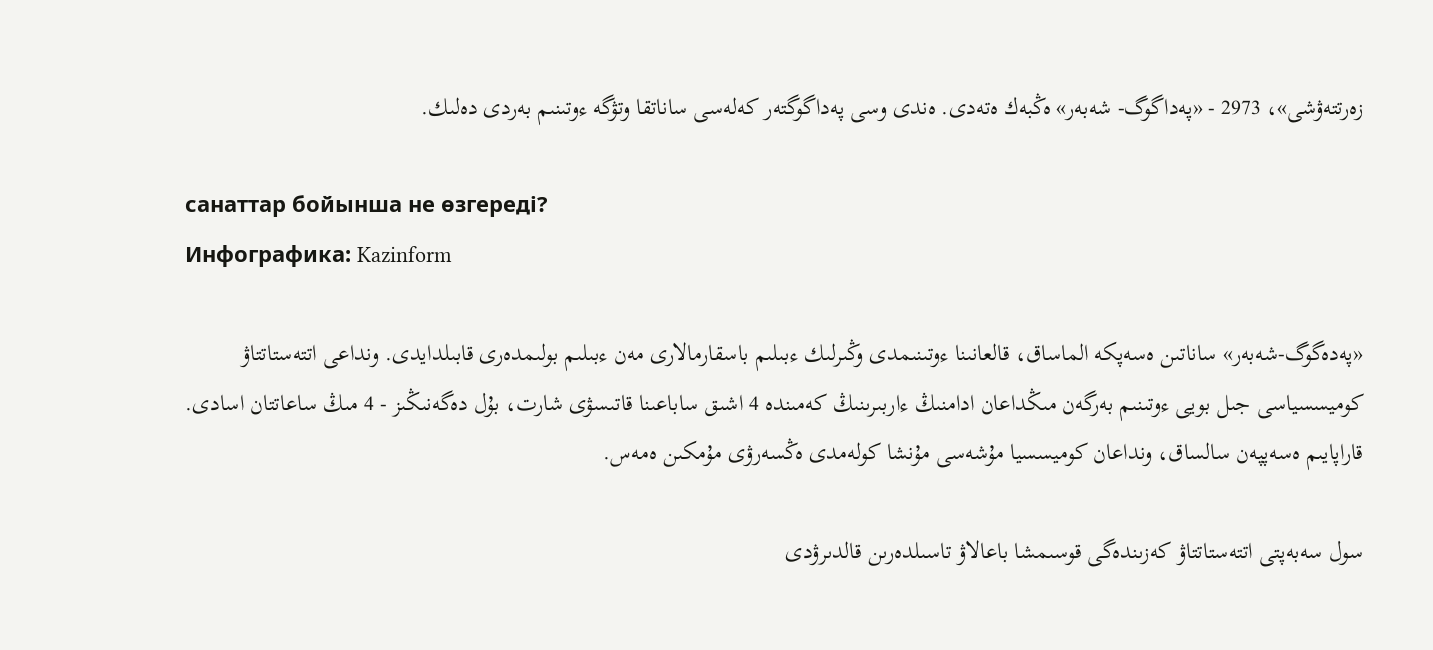زەرتتەۋشى»، 2973 - «پەداگوگ- شەبەر» ەڭبەك ەتەدى. ەندى وسى پەداگوگتەر كەلەسى ساناتقا وتۋگە ءوتىنىم بەردى دەلىك.

санаттар бойынша не өзгереді?
Инфографика: Kazinform

«پەدەگوگ-شەبەر» ساناتىن ەسەپكە الماساق، قالعانىنا ءوتىنىمدى وڭىرلىك ءبىلىم باسقارمالارى مەن ءبىلىم بولىمدەرى قابىلدايدى. ونداعى اتتەستاتتاۋ كوميسسياسى جىل بويى ءوتىنىم بەرگەن مىڭداعان ادامنىڭ ءاربىرىنىڭ كەمىندە 4 اشىق ساباعىنا قاتىسۋى شارت، بۇل دەگەنىڭىز - 4 مىڭ ساعاتتان اسادى. قاراپايىم ەسەپپەن سالساق، ونداعان كوميسسيا مۇشەسى مۇنشا كولەمدى ەڭسەرۋى مۇمكىن ەمەس.

سول سەبەپتى اتتەستاتتاۋ كەزىندەگى قوسىمشا باعالاۋ تاسىلدەرىن قالدىرۋدى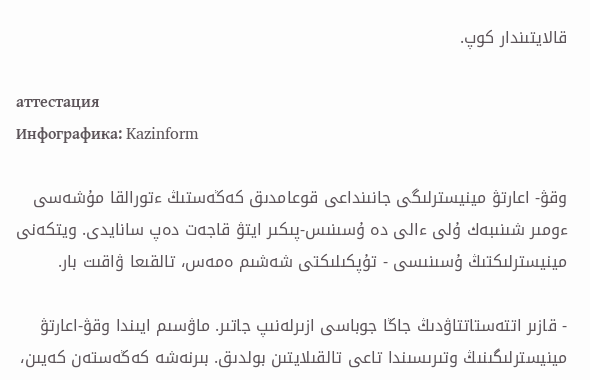قالايتىندار كوپ.

аттестация
Инфографика: Kazinform

وقۋ- اعارتۋ مينيسترلىگى جانىنداعى قوعامدىق كەڭەستىڭ ءتورالقا مۇشەسى ءومىر شىنىبەك ۇلى ءالى دە ۇسىنىس-پىكىر ايتۋ قاجەت دەپ سانايدى. ويتكەنى مينيسترلىكتىڭ ۇسىنىسى - تۇپكىلىكتى شەشىم ەمەس، تالقىعا ۋاقىت بار.

- قازىر اتتەستاتتاۋدىڭ جاڭا جوباسى ازىرلەنىپ جاتىر. ماۋسىم ايىندا وقۋ-اعارتۋ مينيسترلىگىنىڭ وتىرىسىندا تاعى تالقىلايتىن بولدىق. بىرنەشە كەڭەستەن كەيىن،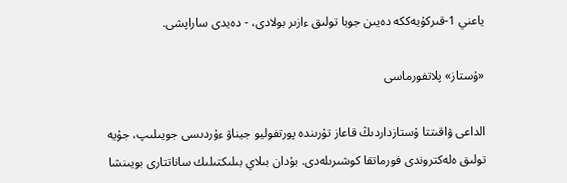ياعني 1-قىركۇيەككە دەيىن جوبا تولىق ءازىر بولادى، - دەيدى ساراپشى.

«ۇستاز» پلاتفورماسى

الداعى ۋاقىتتا ۇستازداردىڭ قاعاز تۇرىندە پورتفوليو جيناۋ ءۇردىسى جويىلىپ، جۇيە تولىق ەلەكتروندى فورماتقا كوشىرىلەدى. بۇدان بىلاي بىلىكتىلىك ساناتتارى بويىنشا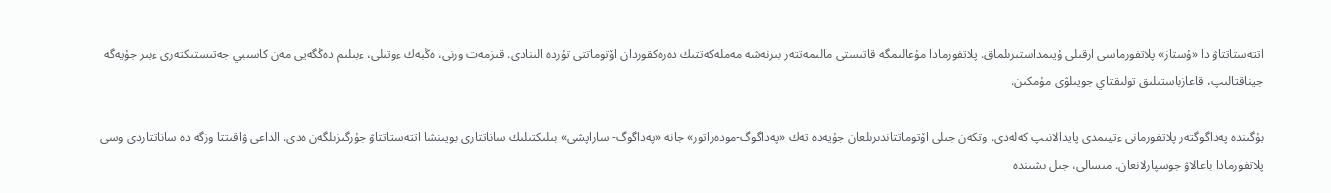اتتەستاتتاۋ دا «ۇستاز» پلاتفورماسى ارقىلى ۇيىمداستىرىلماق. پلاتفورمادا مۇعالىمگە قاتىستى مالىمەتتەر بىرنەشە مەملەكەتتىك دەرەكقوردان اۆتوماتتى تۇردە الىنادى. قىزمەت ورنى، ەڭبەك ءوتىلى، ءبىلىم دەڭگەيى مەن كاسىبي جەتىستىكتەرى ءبىر جۇيەگە جيناقتالىپ، قاعازباستىلىق تولىقتاي جويىلۋى مۇمكىن.

بۇگىندە پەداگوگتەر پلاتفورمانى ءتيىمدى پايدالانىپ كەلەدى. وتكەن جىلى اۆتوماتتاندىرىلعان جۇيەدە تەك «پەداگوگ-مودەراتور» جانە «پەداگوگ- ساراپشى» بىلىكتىلىك ساناتتارى بويىنشا اتتەستاتتاۋ جۇرگىزىلگەن ەدى. الداعى ۋاقىتتا وزگە دە ساناتتاردى وسى پلاتفورمادا باعالاۋ جوسپارلانعان. مىسالى، جىل ىشىندە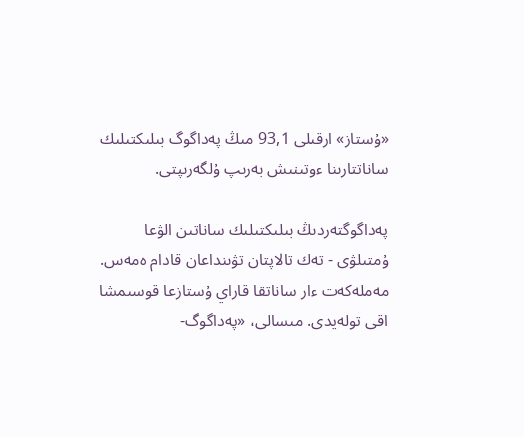«ۇستاز» ارقىلى 93,1 مىڭ پەداگوگ بىلىكتىلىك ساناتتارىنا ءوتىنىش بەرىپ ۇلگەرىپتى.

پەداگوگتەردىڭ بىلىكتىلىك ساناتىن الۋعا ۇمتىلۋى - تەك تالاپتان تۋىنداعان قادام ەمەس. مەملەكەت ءار ساناتقا قاراي ۇستازعا قوسىمشا اقى تولەيدى. مىسالى، «پەداگوگ-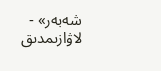شەبەر» - لاۋازىمدىق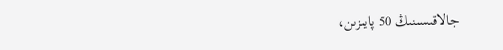جالاقىسىنىڭ 50 پايىزىن،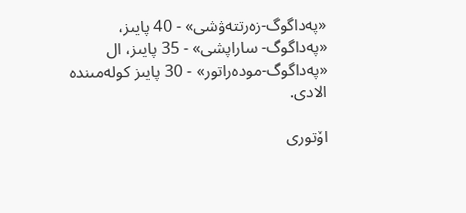«پەداگوگ-زەرتتەۋشى» - 40 پايىز، «پەداگوگ- ساراپشى» - 35 پايىز، ال «پەداگوگ-مودەراتور» - 30 پايىز كولەمىندە الادى.

اۆتورى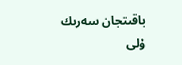باقىتجان سەرىك ۇلى